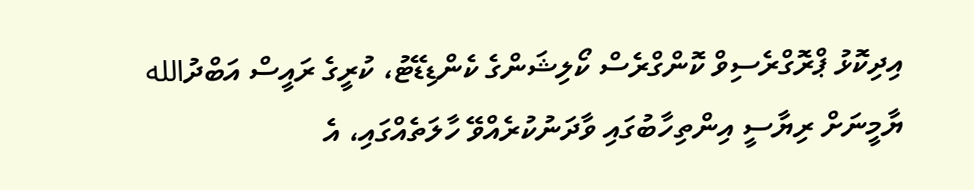އިދިކޮޅު ޕްރޮގްރެސިވް ކޮންގްރެސް ކޯލިޝަންގެ ކެންޑިޑޭޓު، ކުރީގެ ރައީސް އަބްދުالله ޔާމީނަށް ރިޔާސީ އިންތިހާބުގައި ވާދަނުކުރެއްވޭ ހާލަތެއްގައި، އެ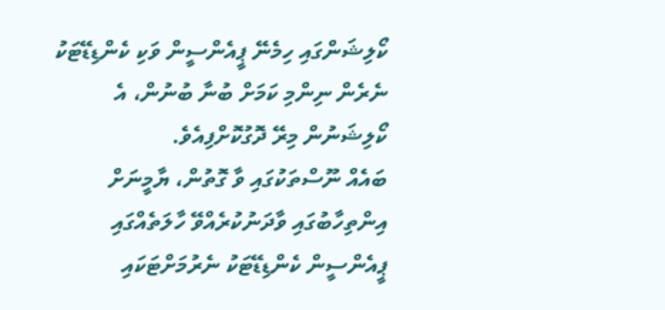ކޯލިޝަންގައި ހިމެނޭ ޕީއެންސީން ވަކި ކެންޑިޑޭޓަކު ނެރެން ނިންމި ކަމަށް ބުނާ ބުނުން، އެ ކޯލިޝަނުން މިރޭ ދޮގުކޮށްފިއެވެ.
ބައެއް ނޫސްތަކުގައި ވާ ގޮތުން، ޔާމީނަށް އިންތިހާބުގައި ވާދަނުކުރެއްވޭ ހާލަތެއްގައި ޕީއެންސީން ކެންޑިޑޭޓަކު ނެރުމަށްޓަކައި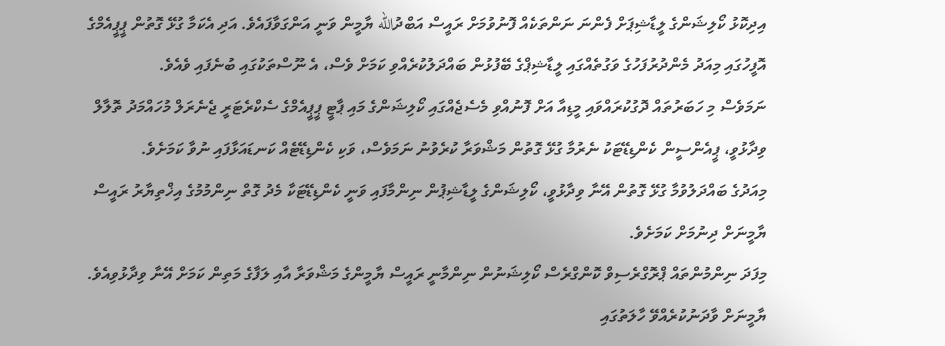އިދިކޮޅު ކޯލިޝަންގެ ލީޑާޝިޕަށް ފެންނަ ނަންތަކެއް ފޮނުވުމަށް ރައީސް އަބްދުالله ޔާމީން ވަނީ އަންގަވާފައެވެ. އަދި އެކަމާ ގުޅޭ ގޮތުން ޕީޕީއެމްގެ އޮފީހުގައި މިއަދު މެންދުރުފަހުގެ ވަގުތެއްގައި ލީޑާޝިޕްގެ ބޭފުޅުން ބައްދަލުކުރެއްވި ކަމަށް ވެސް، އެ ނޫސްތަކުގައި ބުނެފައި ވެއެވެ.
ނަމަވެސް މި ހަބަރުތައް ދޮގުކުރައްވައި މީޑިއާ އަށް ފޮނުއްވި މެސެޖެއްގައި ކޯލިޝަންގެ މައި ޕާޓީ ޕީޕީއެމްގެ ސެކްރެޓަރީ ޖެނެރަލް މުހައްމަދު ތޮލާލް ވިދާޅުވީ، ޕީއެންސީން ކެންޑިޑޭޓަކު ނެރުމާ ގުޅޭ ގޮތުން މަޝްވަރާ ކުރެވުނު ނަމަވެސް، ވަކި ކެންޑިޑޭޓެއް ކަނޑައަޅާފައި ނުވާ ކަމަށެވެ.
މިއަދުގެ ބައްދަލުވުމާ ގުޅޭ ގޮތުން އޭނާ ވިދާޅުވީ، ކޯލިޝަންގެ ލީޑާޝިޕުން ނިންމާފައި ވަނީ ކެންޑިޑޭޓަކާ މެދު ގޮތް ނިންމުމުގެ އިޚްތިޔާރު ރައީސް ޔާމީނަށް ދިނުމަށް ކަމަށެވެ.
މިފަދަ ނިންމުންތައް ޕްރޮގްރެސިވް ކޮންގްރެސް ކޯލިޝަނުން ނިންމާނީ ރައީސް ޔާމީންގެ މަޝްވަރާ އާއި ލަފާގެ މަތިން ކަމަށް އޭނާ ވިދާޅުވިއެވެ.
ޔާމީނަށް ވާދަނުކުރެއްވޭ ހާލަތުގައި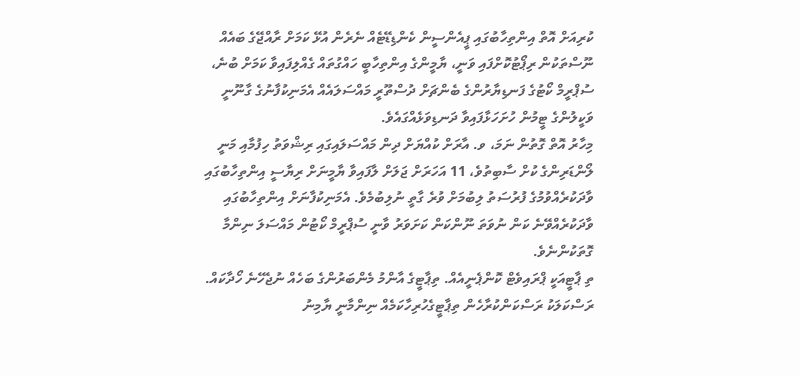ކުރިއަށް އޮތް އިންތިހާބުގައި ޕީއެންސީން ކެންޑިޑޭޓެއް ނެރެން އުޅޭ ކަމަށް ރާއްޖޭގެ ބައެއް ނޫސްތަކުން ރިޕޯޓުކޮށްފައި ވަނީ، ޔާމީންގެ އިންތިހާބީ ހައްގުތައް ގެއްލިފައިވާ ކަމަށް ބުނެ، ސުޕްރީމް ކޯޓުގެ ފަނޑިޔާރުންގެ ބެންޗަށް ދުސްތޫރީ މައްސަލައެއް އެމަނިކުފާނުގެ ގާނޫނީ ވަކީލުންގެ ޓީމުން ހުށަހަޅާފައިވާ ދަނޑިވަޅެއްގައެވެ.
މިހާރު އޮތް ގޮތުން ނަމަ، ވ. އާރަށް ކުއްޔަށް ދިން މައްސަލައިގައި ރިޝްވަތު ހިފުމާއި މަނީ ލޯންޑަރިންގެ ކުށް ސާބިތުވެ، 11 އަހަރަށް ޖަލަށް ލާފައިވާ ޔާމީނަށް ރިޔާސީ އިންތިހާބުގައި ވާދަކުރެއްވުމުގެ ފުރުސަތު ލިބުމަށް ވުރެ ގާތީ ނުލިބުމެވެ. އެމަނިކުފާނަށް އިންތިހާބުގައި ވާދަކުރެއްވޭނެ ކަން ނުވަތަ ނޫންކަން ކަށަވަރު ވާނީ ސުޕްރީމް ކޯޓުން މައްސަލަ ނިންމާ ގޮތަކުންނެވެ.
ތި ޕާޓީއަކީ ޕްރައިވެޓް ކޮންޕެނީއެއް. ތިޕާޓީގެ އާންމު މެންބަރުންގެ ބަހެއް ނުޖެހޭނެ ހޯދާކައް. ރަސްކަލަކު ރަސްކަންކުރާހެން ތިޕާޓީގެހުރިހާކަމެއް ނިންމާނީ ޔާމިނު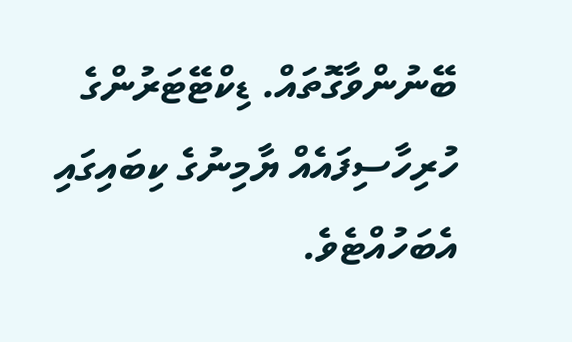ބޭނުންވާގޮތައް. ޑިކްޓޭޓަރުންގެ ހުރިހާސިފައެއް ޔާމިނުގެ ކިބައިގައި އެބަހުއްޓެވެ.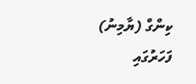ކިންގް (ޔާމިނު) ފަހަރުގައި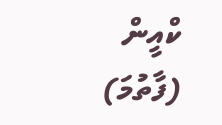ކްއީން (ފާތުމަ)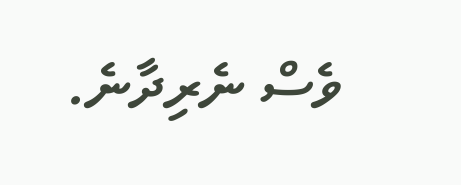ވެސް ނެރިދާނެ.